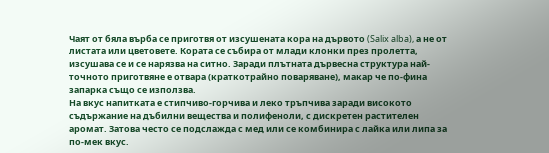Чаят от бяла върба се приготвя от изсушената кора на дървото (Salix alba), а не от листата или цветовете. Кората се събира от млади клонки през пролетта, изсушава се и се нарязва на ситно. Заради плътната дървесна структура най-точното приготвяне е отвара (краткотрайно поваряване), макар че по-фина запарка също се използва.
На вкус напитката е стипчиво-горчива и леко тръпчива заради високото съдържание на дъбилни вещества и полифеноли, с дискретен растителен аромат. Затова често се подслажда с мед или се комбинира с лайка или липа за по-мек вкус.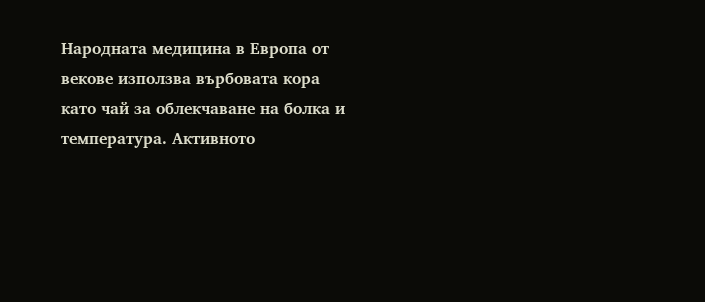Народната медицина в Европа от векове използва върбовата кора като чай за облекчаване на болка и температура. Активното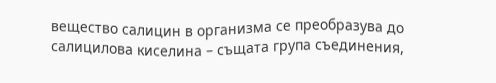вещество салицин в организма се преобразува до салицилова киселина – същата група съединения,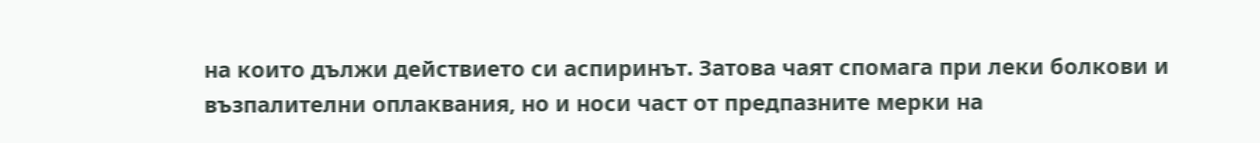на които дължи действието си аспиринът. Затова чаят спомага при леки болкови и възпалителни оплаквания, но и носи част от предпазните мерки на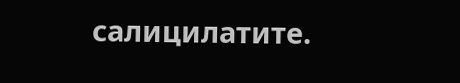салицилатите.